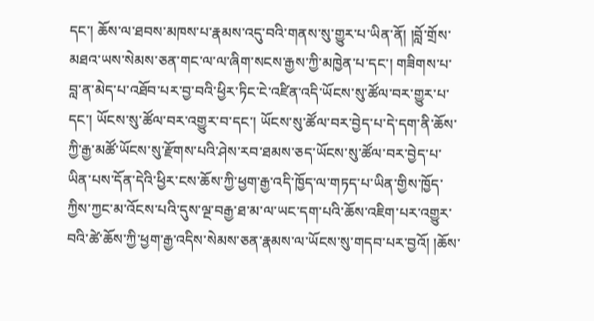དང་། ཆོས་ལ་ཐབས་མཁས་པ་རྣམས་འདུ་བའི་གནས་སུ་གྱུར་པ་ཡིན་ནོ། །བློ་གྲོས་མཐའ་ཡས་སེམས་ཅན་གང་ལ་ལ་ཞིག་སངས་རྒྱས་ཀྱི་མཁྱེན་པ་དང་། གཟིགས་པ་བླ་ན་མེད་པ་འཐོབ་པར་བྱ་བའི་ཕྱིར་ཏིང་ངེ་འཛིན་འདི་ཡོངས་སུ་ཚོལ་བར་གྱུར་པ་དང་། ཡོངས་སུ་ཚོལ་བར་འགྱུར་བ་དང་། ཡོངས་སུ་ཚོལ་བར་བྱེད་པ་དེ་དག་ནི་ཆོས་ཀྱི་རྒྱ་མཚོ་ཡོངས་སུ་རྫོགས་པའི་ཤེས་རབ་ཐམས་ཅད་ཡོངས་སུ་ཚོལ་བར་བྱེད་པ་ཡིན་པས་དོན་དེའི་ཕྱིར་ངས་ཆོས་ཀྱི་ཕྱག་རྒྱ་འདི་ཁྱོད་ལ་གཏད་པ་ཡིན་གྱིས་ཁྱོད་ཀྱིས་ཀྱང་མ་འོངས་པའི་དུས་ལྔ་བརྒྱ་ཐ་མ་ལ་ཡང་དག་པའི་ཆོས་འཇིག་པར་འགྱུར་བའི་ཚེ་ཆོས་ཀྱི་ཕྱག་རྒྱ་འདིས་སེམས་ཅན་རྣམས་ལ་ཡོངས་སུ་གདབ་པར་བྱའོ། །ཆོས་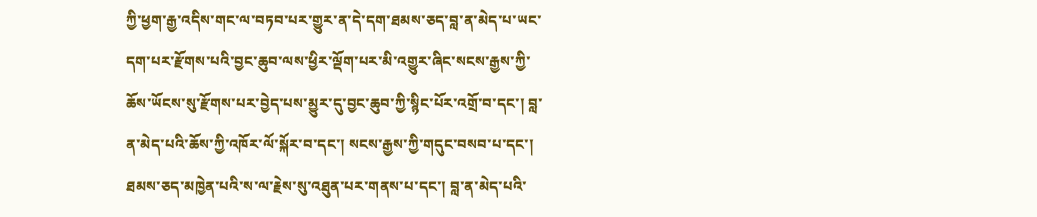ཀྱི་ཕྱག་རྒྱ་འདིས་གང་ལ་བཏབ་པར་གྱུར་ན་དེ་དག་ཐམས་ཅད་བླ་ན་མེད་པ་ཡང་དག་པར་རྫོགས་པའི་བྱང་ཆུབ་ལས་ཕྱིར་ལྡོག་པར་མི་འགྱུར་ཞིང་སངས་རྒྱས་ཀྱི་ཆོས་ཡོངས་སུ་རྫོགས་པར་བྱེད་པས་མྱུར་དུ་བྱང་ཆུབ་ཀྱི་སྙིང་པོར་འགྲོ་བ་དང་། བླ་ན་མེད་པའི་ཆོས་ཀྱི་འཁོར་ལོ་སྐོར་བ་དང་། སངས་རྒྱས་ཀྱི་གདུང་བསབ་པ་དང་། ཐམས་ཅད་མཁྱེན་པའི་ས་ལ་རྗེས་སུ་འཐུན་པར་གནས་པ་དང་། བླ་ན་མེད་པའི་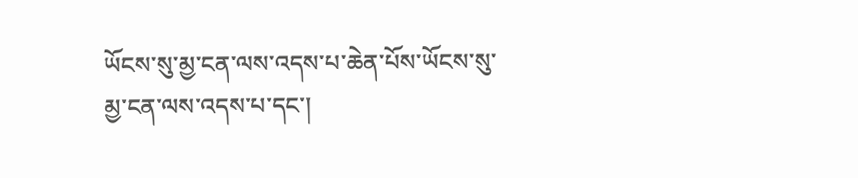ཡོངས་སུ་མྱ་ངན་ལས་འདས་པ་ཆེན་པོས་ཡོངས་སུ་མྱ་ངན་ལས་འདས་པ་དང་།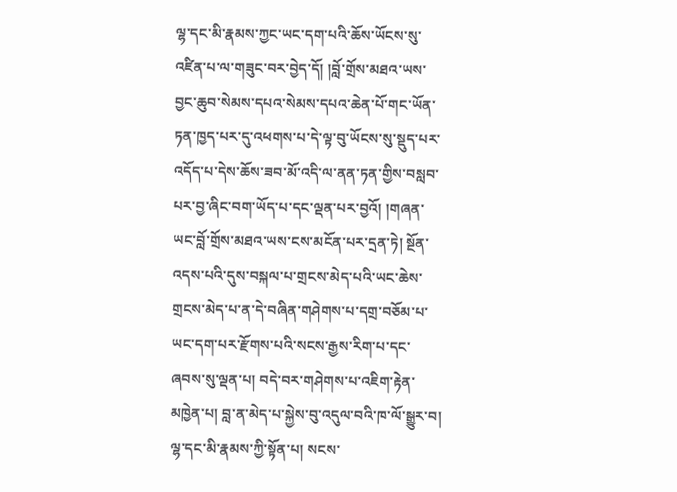ལྷ་དང་མི་རྣམས་ཀྱང་ཡང་དག་པའི་ཆོས་ཡོངས་སུ་འཛིན་པ་ལ་གཟུང་བར་བྱེད་དོ། །བློ་གྲོས་མཐའ་ཡས་བྱང་ཆུབ་སེམས་དཔའ་སེམས་དཔའ་ཆེན་པོ་གང་ཡོན་ཏན་ཁྱད་པར་དུ་འཕགས་པ་དེ་ལྟ་བུ་ཡོངས་སུ་སྡུད་པར་འདོད་པ་དེས་ཆོས་ཟབ་མོ་འདི་ལ་ནན་ཏན་གྱིས་བསླབ་པར་བྱ་ཞིང་བག་ཡོད་པ་དང་ལྡན་པར་བྱའོ། །གཞན་ཡང་བློ་གྲོས་མཐའ་ཡས་ངས་མངོན་པར་དྲན་ཏེ། སྔོན་འདས་པའི་དུས་བསྐལ་པ་གྲངས་མེད་པའི་ཡང་ཆེས་གྲངས་མེད་པ་ན་དེ་བཞིན་གཤེགས་པ་དགྲ་བཅོམ་པ་ཡང་དག་པར་རྫོགས་པའི་སངས་རྒྱས་རིག་པ་དང་ཞབས་སུ་ལྡན་པ། བདེ་བར་གཤེགས་པ་འཇིག་རྟེན་མཁྱེན་པ། བླ་ན་མེད་པ་སྐྱེས་བུ་འདུལ་བའི་ཁ་ལོ་སྒྱུར་བ། ལྷ་དང་མི་རྣམས་ཀྱི་སྟོན་པ། སངས་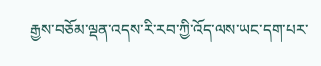རྒྱས་བཅོམ་ལྡན་འདས་རི་རབ་ཀྱི་འོད་ལས་ཡང་དག་པར་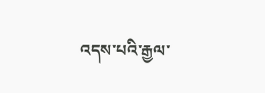འདས་པའི་རྒྱལ་